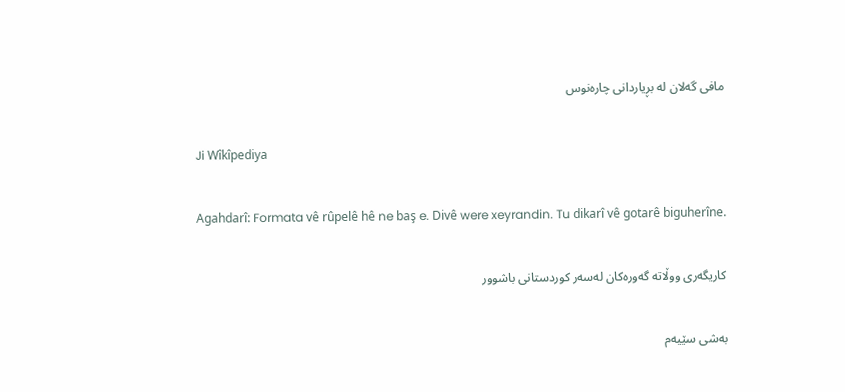مافی گه‌لان له‌ بڕیاردانی چاره‌نوس

Ji Wîkîpediya

Agahdarî: Formata vê rûpelê hê ne baş e. Divê were xeyrandin. Tu dikarî vê gotarê biguherîne.

كاریگه‌رى ووڵاته‌ گه‌وره‌كان له‌سه‌ر كوردستانى باشوور

به‌شى سێیه‌م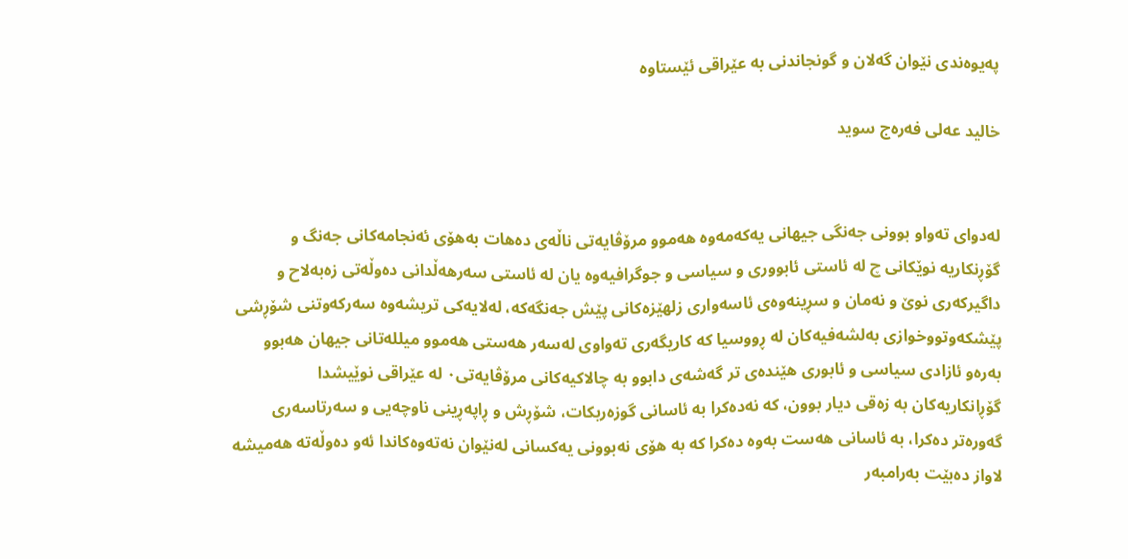په‌یوه‌ندی نێوان گه‌لان و گونجاندنی به‌ عێراقی ئێستاوه‌

خالید عه‌لى فه‌ره‌ج سوید


له‌دوای ته‌واو بوونی جه‌نگی جیهانی یه‌كه‌مه‌وه‌ هه‌موو مرۆڤایه‌تی ناڵه‌ی ده‌هات به‌هۆی ئه‌نجامه‌كانی جه‌نگ و گۆڕنكاریه‌ نوێكانی چ له‌ ئاستی ئابووری و سیاسی و جوگرافیه‌وه‌ یان له‌ ئاستی سه‌رهه‌ڵدانی ده‌وڵه‌تی زه‌به‌لاح و داگیركه‌ری نوێ و نه‌مان و سڕینه‌وه‌ی ئاسه‌واری زلهێزه‌كانی پێش جه‌نگه‌كه‌، له‌لایه‌كی تریشه‌وه‌ سه‌ركه‌وتنی شۆڕشی پێشكه‌وتووخوازی به‌لشه‌فیه‌كان له‌ ڕووسیا كه‌ كاریگه‌ری ته‌واوی له‌سه‌ر هه‌ستی هه‌موو میلله‌تانی جیهان هه‌بوو به‌ره‌و ئازادی سیاسی و ئابوری هێنده‌ی تر گه‌شه‌ی دابوو به‌ چالاكیه‌كانی مرۆڤایه‌تی٠ له‌ عێراقی نوێیشدا گۆڕانكاریه‌كان به‌ زه‌قی دیار بوون، كه‌ نه‌ده‌كرا به‌ ئاسانی گوزه‌ربكات، شۆڕش و ڕاپه‌ڕینی ناوچه‌یی و سه‌رتاسه‌ری گه‌وره‌تر ده‌كرا، به‌ ئاسانی هه‌ست به‌وه‌ ده‌كرا كه‌ به‌ هۆى نه‌بوونى یه‌كسانی له‌نێوان نه‌ته‌وه‌كاندا ئه‌و ده‌وڵه‌ته‌ هه‌میشه‌ لاواز ده‌بێت به‌رامبه‌ر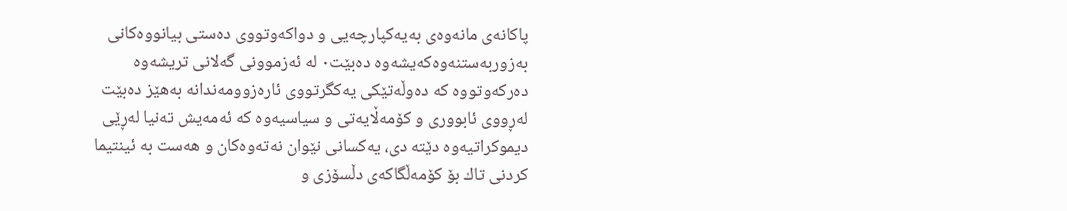پاكانه‌ی مانه‌وه‌ی به‌یه‌كپارچه‌یی و دواكه‌وتووی ده‌ستی بیانووه‌كانی به‌زوربه‌ستنه‌وه‌كه‌یشه‌وه‌ ده‌بێت٠ له‌ ئه‌زموونی گه‌لانی تریشه‌وه‌ ده‌ركه‌وتووه‌ كه‌ ده‌وڵه‌تێكی یه‌كگرتووی ئاره‌زوومه‌ندانه‌ به‌هێز ده‌بێت له‌ڕووی ئابووری و كۆمه‌ڵایه‌تی و سیاسیه‌وه‌ كه‌ ئه‌مه‌یش ته‌نیا له‌ڕێی دیموكراتیه‌وه‌ دێته‌ دی، یه‌كسانی نێوان نه‌ته‌وه‌كان و هه‌ست به‌ ئینتیما كردنی تاك بۆ كۆمه‌ڵگاكه‌ی دڵسۆزی و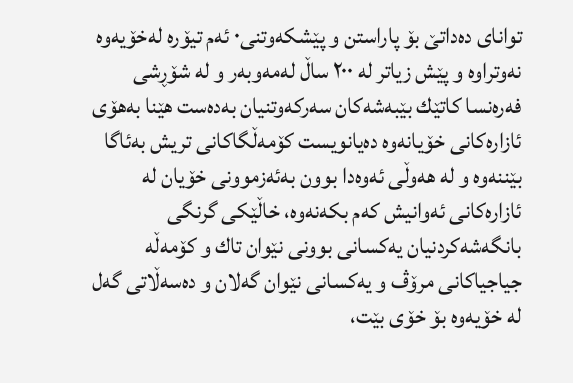توانای ده‌داتێ بۆ پاراستن و پێشكه‌وتنی٠ ئه‌م تیۆره‌ له‌خۆیه‌وه‌ نه‌وتراوه‌ و پێش زیاتر له‌ ٢٠٠ ساڵ له‌مه‌وبه‌ر و له‌ شۆڕشى فه‌ره‌نسا كاتێك بێبه‌شه‌كان سه‌ركه‌وتنیان به‌ده‌ست هێنا به‌هۆى ئازاره‌كانى خۆیانه‌وه‌ ده‌یانویست كۆمه‌ڵگاكانى تریش به‌ئاگا بێننه‌وه‌ و له‌ هه‌وڵى ئه‌وه‌دا بوون به‌ئه‌زموونى خۆیان له‌ ئازاره‌كانى ئه‌وانیش كه‌م بكه‌نه‌وه‌، خاڵێكى گرنگی بانگه‌شه‌كردنیان یه‌كسانى بوونى نێوان تاك و كۆمه‌ڵه‌ جیاجیاكانى مرۆڤ و یه‌كسانى نێوان گه‌لان و ده‌سه‌ڵاتى گه‌ل له‌ خۆیه‌وه‌ بۆ خۆى بێت،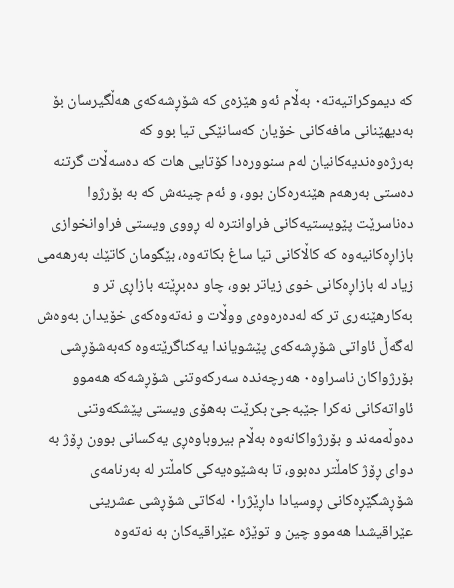كه‌ دیموكراتیه‌ته‌٠ به‌ڵام ئه‌و هێزه‌ى كه‌ شۆڕشه‌كه‌ى هه‌ڵگیرسان بۆ به‌دیهێنانى مافه‌كانى خۆیان كه‌سانێكى تیا بوو كه‌ به‌رژه‌وه‌ندیه‌كانیان له‌م سنووره‌دا كۆتایی هات كه‌ ده‌سه‌ڵات گرتنه‌ ده‌ستى به‌رهه‌م هێنه‌ره‌كان بوو، و ئه‌م چینه‌ش كه‌ به‌ بۆرژوا ده‌ناسرێت پێویستیه‌كانى فراوانتره‌ له‌ ڕووی ویستی فراوانخوازی بازاڕه‌كانیه‌وه‌ كه‌ كاڵاكانى تیا ساغ بكاته‌وه‌، بێگومان كاتێك به‌رهه‌مى زیاد له‌ بازاڕه‌كانی خوی زیاتر بوو، چاو ده‌بڕێته‌ بازاڕی تر و به‌كارهێنه‌رى تر كه‌ له‌ده‌ره‌وه‌ی ووڵات و نه‌ته‌وه‌كه‌ی خۆیدان به‌وه‌ش له‌گه‌ڵ ئاواتی شۆڕشه‌كه‌ی پێشویاندا یه‌كناگرێته‌وه‌ كه‌به‌شۆڕشی بۆرژواكان ناسراوه‌٠ هه‌رچه‌نده‌ سه‌ركه‌وتنی شۆڕشه‌كه‌ هه‌موو ئاواته‌كانی نه‌كرا جێبه‌جێ بكرێت به‌هۆی ویستی پێشكه‌وتنی ده‌وڵه‌مه‌ند و بۆرژواكانه‌وه‌ به‌ڵام بیروباوه‌ڕی یه‌كسانی بوون ڕۆژ‌ به‌ دوای ڕۆژ كامڵتر ده‌بوو، تا به‌شێوه‌یه‌كی كامڵتر له‌ به‌رنامه‌ی شۆڕشگێڕه‌كانی ڕوسیادا داڕێژرا٠ له‌كاتی شۆڕشی عشرینی عێراقیشدا هه‌موو چین و توێژه‌ عێراقیه‌كان به‌ نه‌ته‌وه‌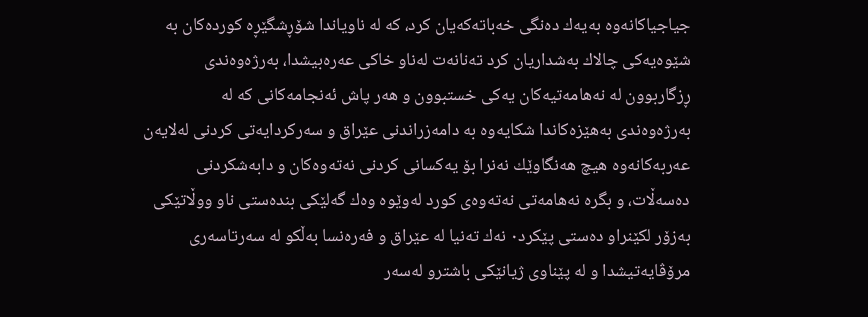جیاجیاكانه‌وه‌ به‌یه‌ك ده‌نگی خه‌باته‌كه‌یان كرد، كه‌ له‌ ناویاندا شۆڕشگێڕه‌ كورده‌كان به‌ شێوه‌یه‌كى چالاك به‌شداریان كرد ته‌نانه‌ت له‌ناو خاكی عه‌ره‌بیشدا، به‌رژه‌وه‌ندی ڕزگاربوون له‌ نه‌هامه‌تیه‌كان یه‌كی خستبوون و هه‌ر پاش ئه‌نجامه‌كانی كه‌ له‌ به‌رژه‌وه‌ندی به‌هێزه‌كاندا شكایه‌وه‌ به‌ دامه‌زراندنی عێراق و سه‌ركردایه‌تی كردنی له‌لایه‌ن عه‌ربه‌كانه‌وه‌ هیچ هه‌نگاوێك نه‌نرا بۆ یه‌كسانی كردنی نه‌ته‌وه‌كان و دابه‌شكردنی ده‌سه‌ڵات، و بگره‌ نه‌هامه‌تی نه‌ته‌وه‌ی كورد له‌وێوه‌ وه‌ك گه‌لێكی بنده‌ستی ناو ووڵاتێكی به‌زۆر لكێنراو ده‌ستی پێكرد٠ نه‌ك ته‌نیا له‌ عێراق و فه‌ره‌نسا به‌ڵكو له‌ سه‌رتاسه‌ری مرۆڤایه‌تیشدا و له‌ پێناوی ژیانێكی باشترو له‌سه‌ر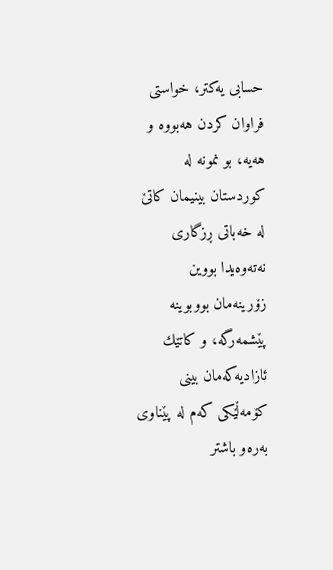حسابی یه‌كتر، خواستی فراوان كردن هه‌بووه‌ و هه‌یه‌، بو نمونه‌ له‌ كوردستان بینیمان كاتێ له‌ خه‌باتی ڕزگاری نه‌ته‌وه‌یدا بووین زۆرینه‌مان بووبوینه‌ پێشمه‌رگه‌، و كاتێك ئازادیه‌كه‌مان بینی كۆمه‌ڵێكی كه‌م له‌ پێناوی به‌ره‌و باشتر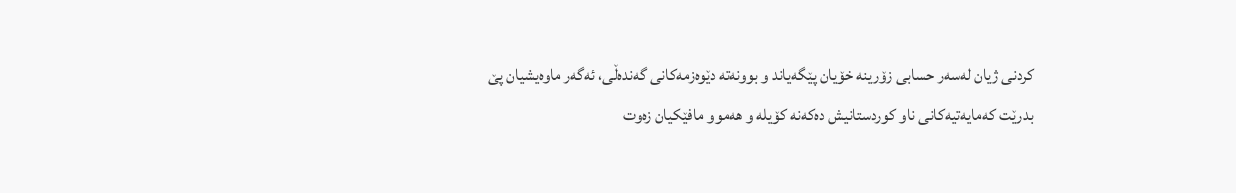كردنی ژیان له‌سه‌ر حسابی زۆرینه‌ خۆیان پێگه‌یاند و بوونه‌ته‌ دێوه‌زمه‌كانی گه‌نده‌ڵی، ئه‌گه‌ر ماوه‌یشیان پێ بدرێت كه‌مایه‌تیه‌كانی ناو كوردستانیش ده‌كه‌نه‌ كۆیله‌ و هه‌موو مافێكیان زه‌وت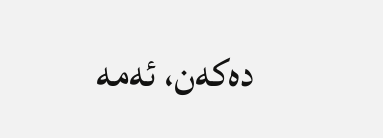ده‌كه‌ن، ئه‌مه‌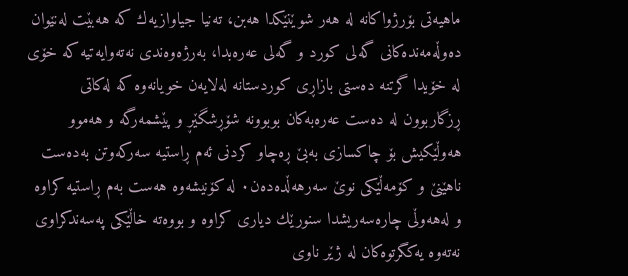ماهیه‌تی بۆرژواكانه‌ له‌ هه‌ر شوێنێكدا هه‌بن، ته‌نیا جیاوازیه‌ك كه‌ هه‌بێت له‌نێوان ده‌وڵه‌مه‌نده‌كانی گه‌لی كورد و گه‌لی عه‌ره‌بدا، به‌رژه‌وه‌ندی نه‌ته‌وایه‌تیه‌ كه‌ خۆی له‌ خۆیدا گرتنه‌ ده‌ستی بازاڕی كوردستانه‌ له‌لایه‌ن خویانه‌وه‌ كه‌ له‌كاتی ڕزگاربوون له‌ ده‌ست عه‌ره‌به‌كان بوبوونه‌ شۆڕشگێڕ و پێشمه‌رگه‌ و هه‌موو هه‌وڵێكیش بۆ چاكسازی به‌بێ ڕه‌چاو كردنی ئه‌م ڕاستیه‌ سه‌ركه‌وتن به‌ده‌ست ناهێنێ و كۆمه‌ڵێكی نوێ سه‌رهه‌ڵده‌ده‌ن٠ له‌ كۆنیشه‌وه‌ هه‌ست به‌م ڕاستیه‌ كراوه‌ و له‌هه‌وڵی چاره‌سه‌ریشدا سنورێك دیاری كراوه‌ و بووه‌ته‌ خاڵێكی په‌سه‌ندكراوی نه‌ته‌وه‌ یه‌كگرتوه‌كان له‌ ژێر ناوی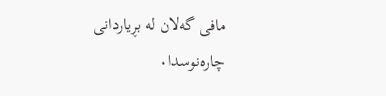مافی گه‌لان له‌ بڕیاردانی چاره‌نوسدا٠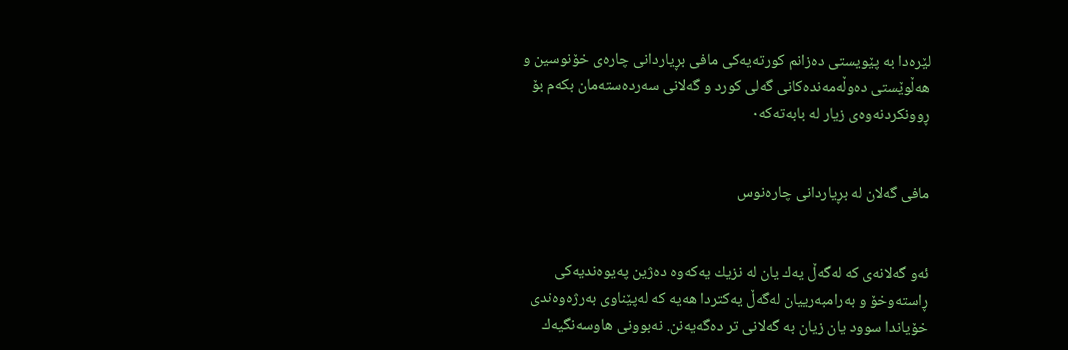لێره‌دا به‌ پێویستی ده‌زانم كورته‌یه‌كی مافی بڕیاردانی چاره‌ی خۆنوسین و هه‌ڵوێستی ده‌وڵه‌مه‌نده‌كانی گه‌لی كورد و گه‌لانی سه‌رده‌سته‌مان بكه‌م بۆ ڕوونكردنه‌وه‌ی زیار له‌ بابه‌ته‌كه‌٠


مافی گه‌لان له‌ بڕیاردانی چاره‌نوس


ئه‌و گه‌لانه‌ی كه‌ له‌گه‌ڵ یه‌ك یان له‌ نزیك یه‌كه‌وه‌ ده‌ژین په‌یوه‌ندیه‌كی ڕاسته‌وخۆ و به‌رامبه‌رییان له‌گه‌ڵ یه‌كتردا هه‌یه‌ كه‌ له‌پێناوی به‌رژه‌وه‌ندی خۆیاندا سوود یان زیان به‌ گه‌لانی تر ده‌گه‌یه‌نن. نه‌بوونی هاوسه‌نگیه‌ك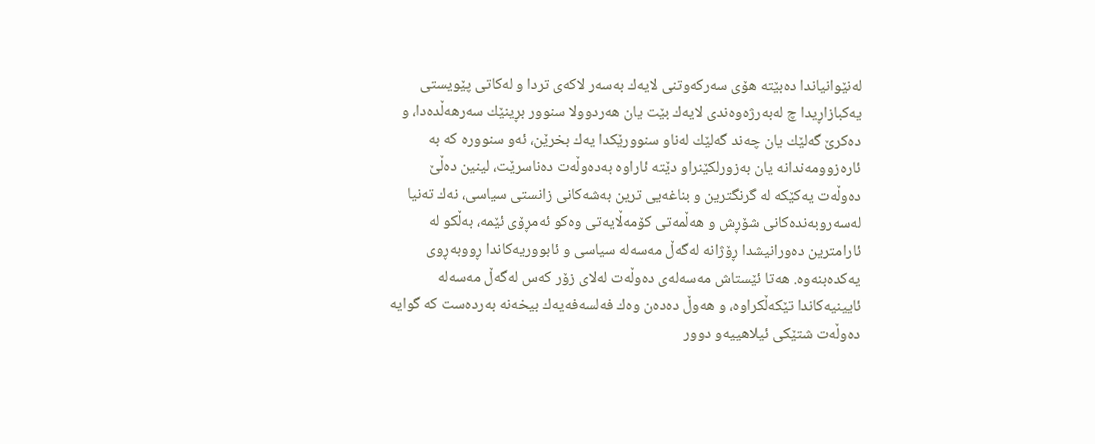له‌نێوانیاندا ده‌بێته‌ هۆی سه‌ركه‌وتنی لایه‌ك به‌سه‌ر لاكه‌ی تردا و له‌كاتی پێویستی یه‌كبازاڕیدا چ له‌به‌رژه‌وه‌ندی لایه‌ك بێت یان هه‌ردوولا سنوور بڕینێك سه‌رهه‌ڵده‌دا، و ده‌كرێ گه‌لێك یان چه‌ند گه‌لێك له‌ناو سنوورێكدا یه‌ك بخرێن، ئه‌و سنووره‌ كه‌ به‌ ئاره‌زوومه‌ندانه‌ یان به‌زورلكێنراو دێته‌ ئاراوه‌ به‌ده‌وڵه‌ت ده‌ناسرێت، لینین ده‌ڵێ ده‌وڵه‌ت یه‌كێكه‌ له‌ گرنگترین و بناغه‌یی ترین به‌شه‌كانی زانستی سیاسی، نه‌ك ته‌نیا له‌سه‌روبه‌نده‌كانی شۆڕش و هه‌ڵمه‌تی كۆمه‌ڵایه‌تی وه‌كو ئه‌مڕۆی ئێمه‌، به‌ڵكو له‌ ئارامترین ده‌ورانیشدا ڕۆژانه‌ له‌گه‌ڵ مه‌سه‌له‌ سیاسی و ئابووریه‌كاندا ڕووبه‌ڕوی یه‌كده‌بنه‌وه‌. هه‌تا ئێستاش مه‌سه‌له‌ی ده‌وڵه‌ت له‌لای زۆر كه‌س له‌گه‌ڵ مه‌سه‌له‌ ئایینیه‌كاندا تێكه‌ڵكراوه‌، و هه‌وڵ ده‌ده‌ن وه‌ك فه‌لسه‌فه‌یه‌ك بیخه‌نه‌ به‌رده‌ست كه‌ گوایه‌ ده‌وڵه‌ت شتێكی ئیلاهییه‌و دوور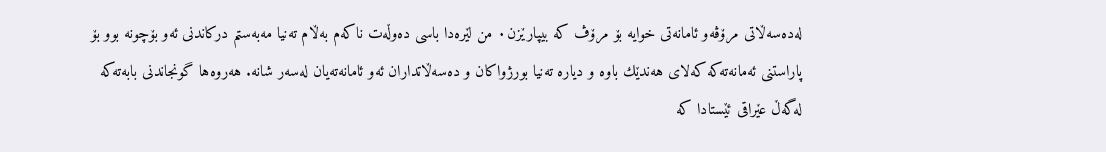له‌ده‌سه‌ڵاتی مرۆڤه‌و ئامانه‌تی خوایه‌ بۆ مرۆڤ كه‌ بیپارێزن٠ من لێره‌دا باسی ده‌وڵه‌ت ناكه‌م به‌ڵام ته‌نیا مه‌به‌ستم دركاندنی ئه‌و بۆچونه‌ بوو بۆ پاراستنی ئه‌مانه‌ته‌كه‌ كه‌لای هه‌ندێك باوه‌ و دیاره‌ ته‌نیا بورژواكان و ده‌سه‌ڵاتداران ئه‌و ئامانه‌ته‌یان له‌سه‌ر شانه‌. هه‌روه‌ها گونجاندنی بابه‌ته‌كه‌ له‌گه‌ڵ عێراقی ئێستادا كه‌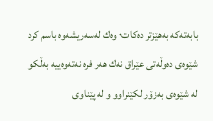بابه‌ته‌كه‌ به‌هێزتر ده‌كات٠ وه‌ك له‌سه‌ریشه‌وه‌ باسم كرد شێوه‌ی ده‌وڵه‌تی عێراق نه‌ك هه‌ر فره‌ نه‌ته‌وه‌ییه‌ به‌ڵكو له‌ شێوه‌ی به‌زۆر لكێنراوو و له‌ پێناوی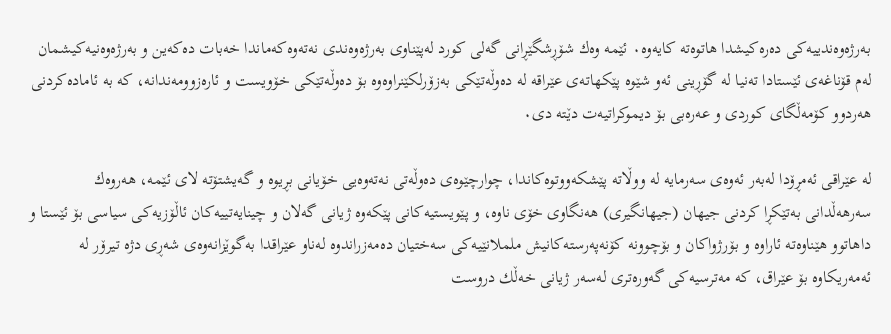به‌رژه‌وه‌ندییه‌كی ده‌ره‌كیشدا هاتوه‌ته‌ كایه‌وه‌٠ ئێمه‌ وه‌ك شۆڕشگێڕانی گه‌لی كورد له‌پێناوی به‌رژه‌وه‌ندی نه‌ته‌وه‌كه‌ماندا خه‌بات ده‌كه‌ین و به‌رژه‌وه‌نیه‌كیشمان له‌م قۆناغه‌ی ئێستادا ته‌نیا له‌ گۆڕینی ئه‌و شێوه‌ پێكهاته‌ی عێراقه‌ له‌ ده‌وڵه‌تێكی به‌زۆرلكێنراوه‌وه‌ بۆ ده‌وڵه‌تێكی خۆویست و ئاره‌زوومه‌ندانه‌، كه‌ به‌ ئاماده‌كردنی هه‌ردوو كۆمه‌ڵگای كوردی و عه‌ره‌بی بۆ دیموكراتیه‌ت دێته‌ دی٠

له‌ عێراقی ئه‌مڕۆدا له‌به‌ر ئه‌وه‌ی سه‌رمایه‌ له‌ ووڵاته‌ پێشكه‌ووتوه‌كاندا، چوارچێوه‌ی ده‌وڵه‌تی نه‌ته‌وه‌یی خۆیانی بڕیوه‌ و گه‌یشتۆته‌ لای ئێمه‌، هه‌روه‌ك سه‌رهه‌ڵدانی به‌تێكڕا كردنی جیهان (جیهانگیری) هه‌نگاوی خۆی ناوه‌، و پێویستیه‌كانی پێكه‌وه‌ ژیانی گه‌لان و چینایه‌تییه‌كان ئاڵۆزیه‌كی سیاسی بۆ ئێستا و داهاتوو هێناوه‌ته‌ ئاراوه‌ و بۆرژواكان و بۆچوونه‌ كۆنه‌په‌رسته‌كانیش ململانێیه‌كی سه‌ختیان ده‌مه‌زراندوه‌ له‌ناو عێراقدا به‌گوێزانه‌وه‌ی شه‌ڕی دژه‌ تیرۆر له‌ ئه‌مه‌ریكاوه‌ بۆ عێراق، كه‌ مه‌ترسیه‌كی گه‌وره‌تری له‌سه‌ر ژیانی خه‌ڵك دروست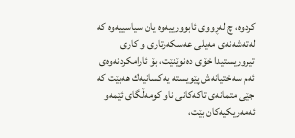كردوه‌، چ له‌ڕووی ئابوورییه‌وه‌ یان سیاسییه‌وه‌ كه‌ له‌ته‌شه‌نه‌ی مه‌یلی عه‌سكه‌رتاری و كاری تیروریستیدا خۆی ده‌نوێنێت، بۆ ئارامكردنه‌وه‌ی ئه‌م سه‌ختیانه‌ش پێویسته‌ یه‌كسانیه‌ك هه‌بێت كه‌ جێی متمانه‌ی تاكه‌كانی ناو كومه‌ڵگای ئێمه‌و ئه‌مه‌ریكیه‌كان بێت،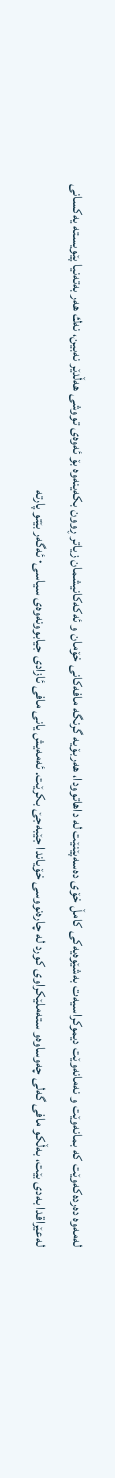له‌مه‌وه‌ ده‌رده‌كه‌وێت كه‌ بمانه‌وێت و نه‌مانه‌وێت دیموكراسیه‌ت به‌شێوه‌یه‌كی كامڵ خۆی ده‌سه‌پێنێت له‌ داهاتوودا، هه‌ربۆیه‌ گرنگه‌ مافه‌كانی خۆمان و ئه‌كه‌كانیشمان زیاتر ڕوون بكه‌ینه‌وه‌ بۆ ئه‌وه‌ی تووشی هه‌ڵدێر نه‌بین، نه‌ك هه‌ر به‌ته‌نیا پێویسته‌ یه‌كسانی له‌عێراقدا به‌دی بێت، به‌ڵكو مافی گه‌لی چه‌وساوه‌و سته‌ملێكراوی كورد له‌ چاره‌نووسی خۆیاندا جێبه‌جێ بكرێت. ئه‌مه‌یش یانی مافی ئازادی جیابوونه‌وه‌ی سیاسی٠ ئه‌گه‌ر بێتو پارته‌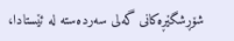شۆڕشگێڕه‌كانی گه‌لی سه‌رده‌سته‌ له‌ ئێستادا،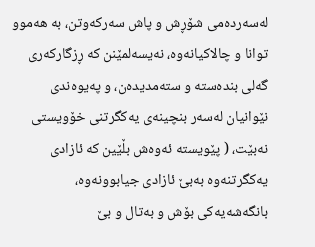له‌سه‌رده‌می شۆڕش و پاش سه‌ركه‌وتن، به‌ هه‌موو توانا و چالاكیانه‌وه‌، نه‌یسه‌لمێنن كه‌ ڕزگاركه‌ری گه‌لی بنده‌سته‌ و سته‌مدیده‌ن، و په‌یوه‌ندی نێوانیان له‌سه‌ر بنچینه‌ی یه‌كگرتنی خۆویستی نه‌بێت، ( پێویسته‌ ئه‌وه‌ش بڵێین كه‌ ئازادی یه‌كگرتنه‌وه‌ به‌بێ ئازادی جیابوونه‌وه‌، بانگه‌شه‌یه‌كی بۆش و به‌تال و بێ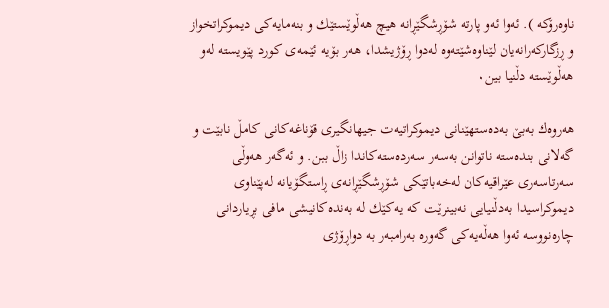ناوه‌رۆكه‌ ). ئه‌وا ئه‌و پارته‌ شۆڕشگێڕانه‌ هیچ هه‌ڵوێستێك و بنه‌مایه‌كی دیموكراتخواز و ڕزگاركه‌رانه‌یان لێناوه‌شێته‌وه‌ له‌دوا ڕۆژیشدا، هه‌ر بۆیه‌ ئێمه‌ی كورد پێویسته‌ له‌و هه‌ڵوێسته‌ دڵنیا بین٠

هه‌روه‌ك به‌بێ به‌ده‌ستهێنانی دیموكراتیه‌ت جیهانگیری قۆناغه‌كانی كامڵ نابێت و گه‌لانی بنده‌سته‌ ناتوانن به‌سه‌ر سه‌رده‌سته‌كاندا زاڵ ببن. و ئه‌گه‌ر هه‌وڵی سه‌رتاسه‌ری عێراقیه‌كان له‌خه‌باتێكی شۆڕشگێڕانه‌ی ڕاستگۆیانه‌ له‌پێناوی دیموكراسیدا به‌دڵنیایی نه‌بینرێت كه‌ یه‌كێك له‌ به‌نده‌كانیشی مافی بڕیاردانی چاره‌نووسه‌ ئه‌وا هه‌ڵه‌یه‌كی گه‌وره‌ به‌رامبه‌ر به‌ دواڕۆژی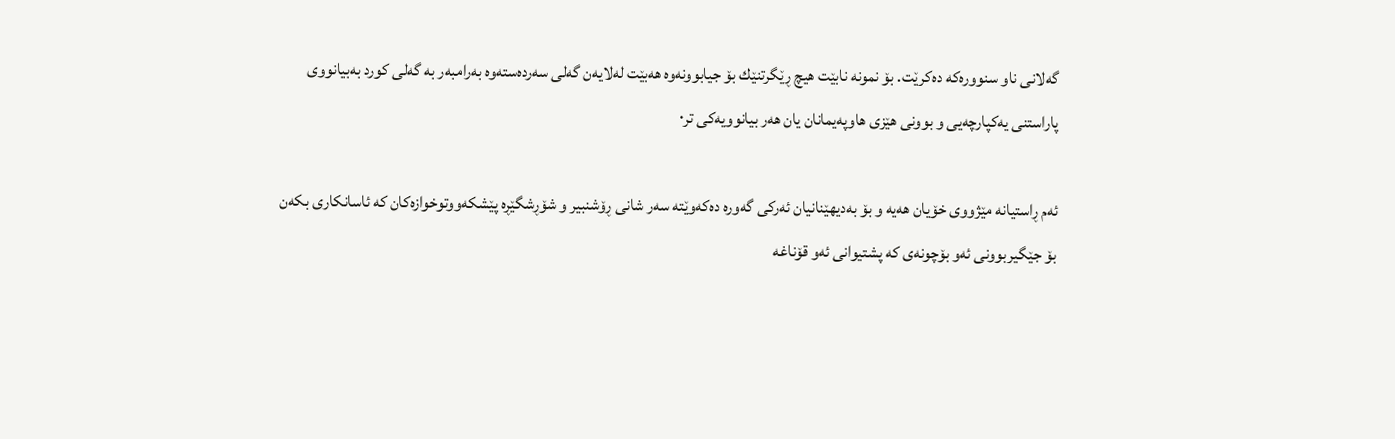گه‌لانی ناو سنووره‌كه‌ ده‌كرێت. بۆ نمونه‌ نابێت هیچ ڕێگرتنێك بۆ جیابوونه‌وه‌ هه‌بێت له‌لایه‌ن گه‌لی سه‌رده‌سته‌وه‌ به‌رامبه‌ر به‌ گه‌لی كورد به‌بیانووی پاراستنی یه‌كپارچه‌یی و بوونی هێزی هاوپه‌یمانان یان هه‌ر بیانوویه‌كی تر٠

ئه‌م ڕاستیانه‌ مێژووی خۆیان هه‌یه‌ و بۆ به‌دیهێنانیان ئه‌ركی گه‌وره‌ ده‌كه‌وێته‌ سه‌ر شانی ڕۆشنبیر و شۆڕشگێڕه‌ پێشكه‌ووتوخوازه‌كان كه‌ ئاسانكاری بكه‌ن بۆ جێگیربوونی ئه‌و بۆچونه‌ى كه‌ پشتیوانی ئه‌و قۆناغه‌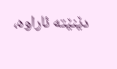دێنێته‌ ئاراوه‌،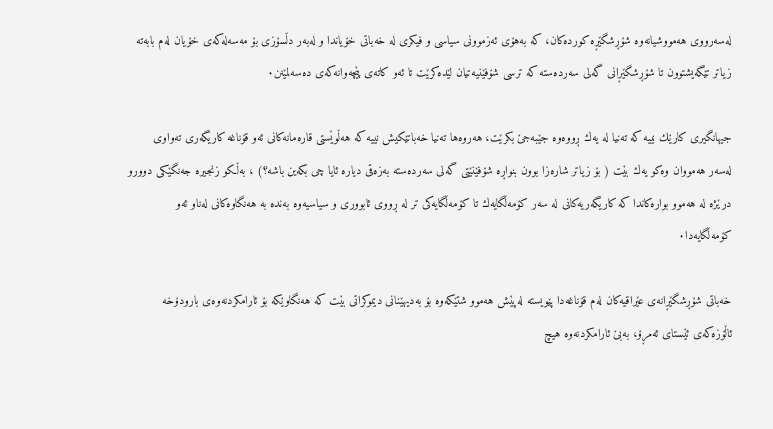له‌سه‌رووی هه‌مووشیانه‌وه‌ شۆڕشگێڕه‌ كورده‌كان، كه‌ به‌هۆی ئه‌زموونی سیاسی و فیكری له‌ خه‌باتی خۆیاندا و له‌به‌ر دڵسۆزی بۆ مه‌سه‌له‌كه‌ی خۆیان له‌م بابه‌ته‌ زیاتر تێگه‌یشتوون تا شۆڕشگێڕانی گه‌لی سه‌رده‌سته‌ كه‌ ترسی شۆفێنیه‌تیان لێده‌كرێت تا ئه‌و كاته‌ی پێچه‌وانه‌كه‌ی ده‌سه‌لمێنن٠

جیهانگیری كارێك نییه‌ كه‌ ته‌نیا له‌ یه‌ك ڕووه‌وه‌ جێبه‌جێ بكرێت، هه‌روه‌ها ته‌نیا خه‌باتێكیش نییه‌ كه‌ هه‌ڵوێستی قاره‌مانه‌كانی ئه‌و قۆناغه‌ كاریگه‌ری ته‌واوی له‌سه‌ر هه‌مووان وه‌كو یه‌ك بێت ( بۆ زیاتر شاره‌زا بوون بنواڕه‌ شۆفێنێتى گه‌لى سه‌رده‌سته‌ به‌زه‌قى دیاره‌ ئایا چى بكه‌ین باشه‌؟) ، به‌ڵكو زنجیره‌ جه‌نگێكی دوورو درێژه‌ له‌ هه‌موو بواره‌كاندا كه‌ كاریگه‌ریه‌كانی له‌ سه‌ر كۆمه‌ڵگایه‌ك تا كۆمه‌ڵگایه‌كی تر له‌ ڕووی ئابووری و سیاسیه‌وه‌ به‌نده‌ به‌ هه‌نگاوه‌كانی له‌ناو ئه‌و كۆمه‌ڵگایه‌دا٠

خه‌باتی شۆڕشگێڕانه‌ی عێراقیه‌كان له‌م قۆناغه‌دا پێویسته‌ له‌پێش هه‌موو شتێكه‌وه‌ بۆ به‌دیهێنانی دیموكراتی بێت كه‌ هه‌نگاوێكه‌ بۆ ئارامكردنه‌وه‌ی بارودۆخه‌ ئاڵۆزه‌كه‌ی ئێستای ئه‌مڕۆ، به‌بێ ئارامكردنه‌وه‌ هیچ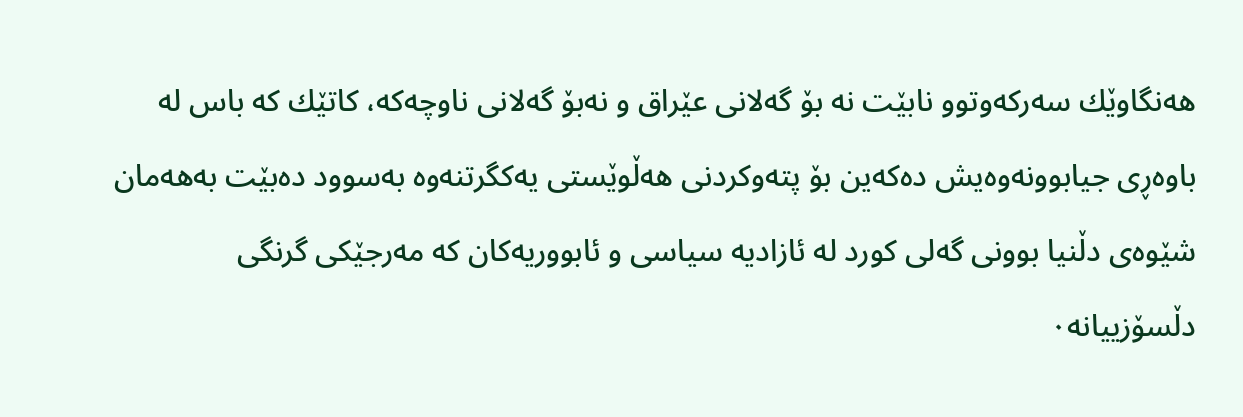هه‌نگاوێك سه‌ركه‌وتوو نابێت نه‌ بۆ گه‌لانی عێراق و نه‌بۆ گه‌لانی ناوچه‌كه‌، كاتێك كه‌ باس له‌ باوه‌ڕی جیابوونه‌وه‌یش ده‌كه‌ین بۆ پته‌وكردنی هه‌ڵوێستی یه‌كگرتنه‌وه‌ به‌سوود ده‌بێت به‌هه‌مان شێوه‌ی دڵنیا بوونی گه‌لی كورد له‌ ئازادیه‌ سیاسی و ئابووریه‌كان كه‌ مه‌رجێكی گرنگی دڵسۆزییانه‌٠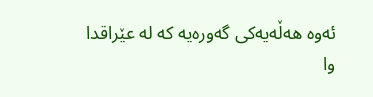ئه‌وه‌ هه‌ڵه‌یه‌كی گه‌وره‌یه‌ كه‌ له‌ عێراقدا وا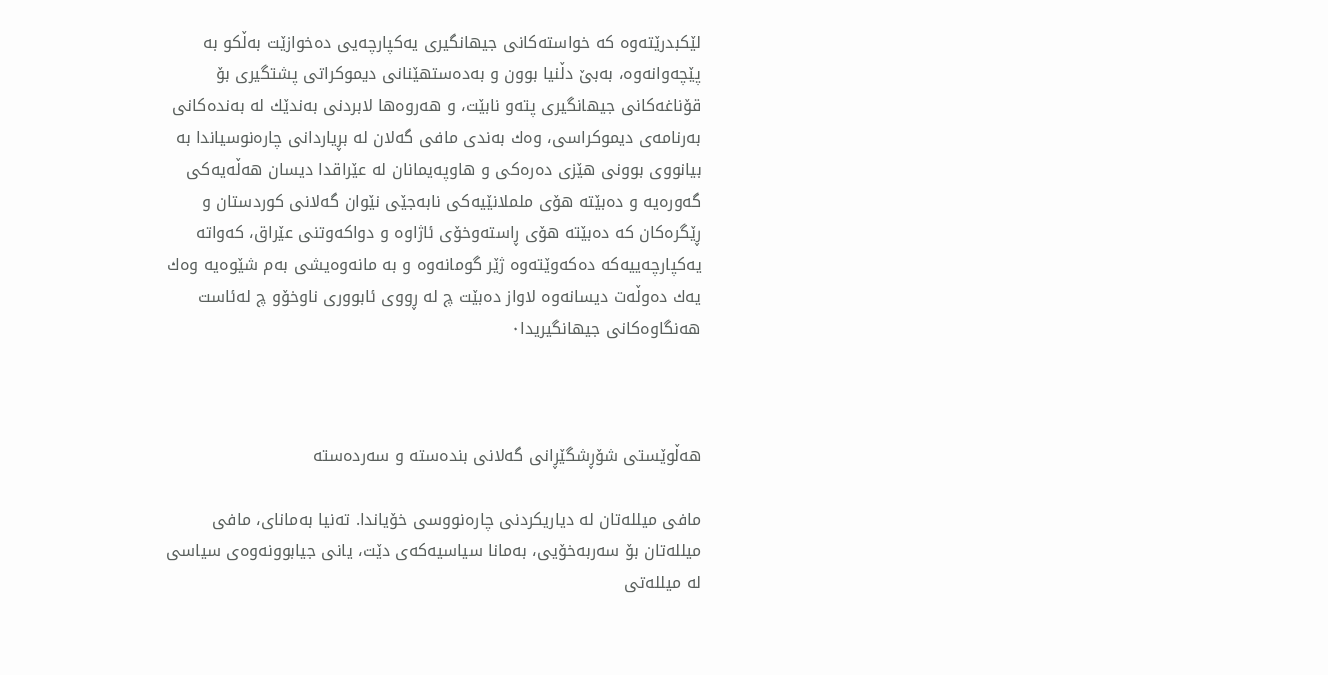لێكبدرێته‌وه‌ كه‌ خواسته‌كانی جیهانگیری یه‌كپارچه‌یی ده‌خوازێت به‌ڵكو به‌ پێچه‌وانه‌وه‌، به‌بێ دڵنیا بوون و به‌ده‌ستهێنانی دیموكراتی پشتگیری بۆ قۆناغه‌كانی جیهانگیری پته‌و نابێت، و هه‌روه‌ها لابردنی به‌ندێك له‌ به‌نده‌كانی به‌رنامه‌ی دیموكراسی، وه‌ك به‌ندی مافی گه‌لان له‌ بڕیاردانی چاره‌نوسیاندا به‌ بیانووی بوونی هێزی ده‌ره‌كی و هاوپه‌یمانان له‌ عێراقدا دیسان هه‌ڵه‌یه‌كی گه‌وره‌یه‌ و ده‌بێته‌ هۆی ململانێیه‌كی نابه‌جێی نێوان گه‌لانی كوردستان و ڕێگره‌كان كه‌ ده‌بێته‌ هۆی ڕاسته‌وخۆی ئاژاوه‌ و دواكه‌وتنی عێراق، كه‌واته‌ یه‌كپارچه‌ییه‌كه‌ ده‌كه‌وێته‌وه‌ ژێر گومانه‌وه‌ و به‌ مانه‌وه‌یشی به‌م شێوه‌یه‌ وه‌ك یه‌ك ده‌وڵه‌ت دیسانه‌وه‌ لاواز ده‌بێت چ له‌ ڕووی ئابووری ناوخۆو چ له‌ئاست هه‌نگاوه‌كانی جیهانگیریدا٠



هه‌ڵوێستی شۆڕشگێڕانی گه‌لانی بنده‌سته‌ و سه‌رده‌سته‌

مافی میلله‌تان له‌ دیاریكردنی چاره‌نووسی خۆیاندا. ته‌نیا به‌مانای، مافی میلله‌تان بۆ سه‌ربه‌خۆیی، به‌مانا سیاسیه‌كه‌ی دێت، یانی جیابوونه‌وه‌ی سیاسی له‌ میلله‌تی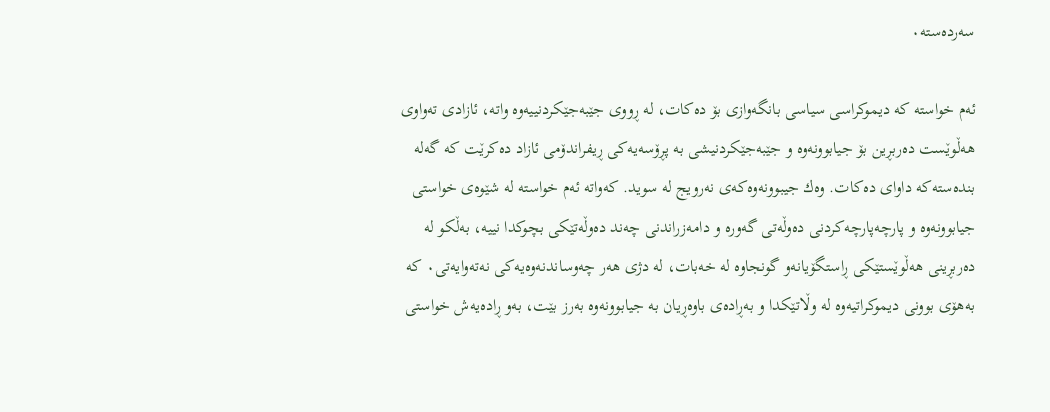سه‌رده‌سته‌٠

ئه‌م خواسته‌ كه‌ دیموكراسی سیاسی بانگه‌وازی بۆ ده‌كات، له‌ ڕووی جێبه‌جێكردنییه‌وه‌ واته‌، ئازادی ته‌واوی هه‌ڵوێست ده‌ربڕین بۆ جیابوونه‌وه‌ و جێبه‌جێكردنیشی به‌ پڕۆسه‌یه‌كی ڕیفراندۆمی ئازاد ده‌كرێت كه‌ گه‌له‌ بنده‌سته‌كه‌ داوای ده‌كات. وه‌ك جیبوونه‌وه‌كه‌ی نه‌رویج له‌ سوید. كه‌واته‌ ئه‌م خواسته‌ له‌ شێوه‌ی خواستی جیابوونه‌وه‌ و پارچه‌پارچه‌كردنی ده‌وڵه‌تی گه‌وره‌ و دامه‌زراندنی چه‌ند ده‌وڵه‌تێكی بچوكدا نییه‌، به‌ڵكو له‌ ده‌ربڕینی هه‌ڵوێستێكی ڕاستگۆیانه‌و گونجاوه‌ له‌ خه‌بات، له‌ دژی هه‌ر چه‌وساندنه‌وه‌یه‌كی نه‌ته‌وایه‌تی٠ كه‌ به‌هۆی بوونی دیموكراتیه‌وه‌ له‌ وڵاتێكدا و به‌ڕاده‌ی باوه‌ڕیان به‌ جیابوونه‌وه‌ به‌رز بێت، به‌و ڕاده‌یه‌ش خواستی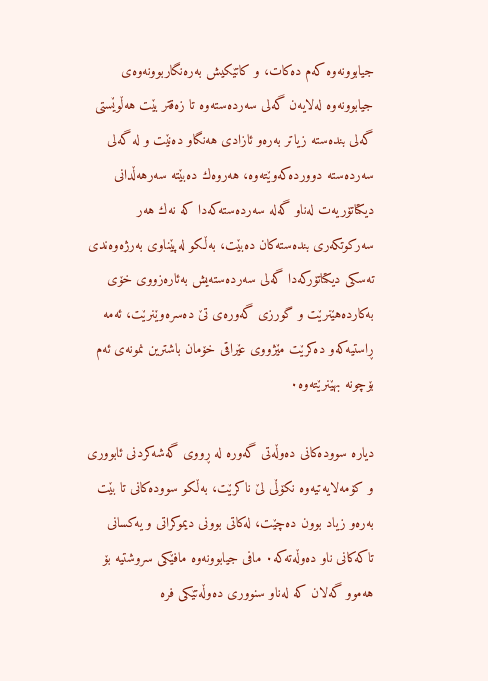جیابوونه‌وه‌ كه‌م ده‌كات، و كاتێكیش به‌ره‌نگاربوونه‌وه‌ی جیابوونه‌وه‌ له‌لایه‌ن گه‌لی سه‌رده‌سته‌وه‌ تا زه‌قتر بێت هه‌ڵوێستی گه‌لی بنده‌سته‌ زیاتر به‌ره‌و ئازادی هه‌نگاو ده‌نێت و له‌ گه‌لی سه‌رده‌سته‌ دوورده‌كه‌وێته‌وه‌، هه‌روه‌ك ده‌بێته‌ سه‌رهه‌ڵدانی دیكتاتۆریه‌ت له‌ناو گه‌له‌ سه‌رده‌سته‌كه‌دا كه‌ نه‌ك هه‌ر سه‌ركوتكه‌ری بنده‌سته‌كان ده‌بێت، به‌ڵكو له‌پێناوی به‌رژه‌وه‌ندی ته‌سكی دیكتاتۆركه‌دا گه‌لی سه‌رده‌سته‌یش به‌ئاره‌زووی خۆی به‌كارده‌هێنرێت و گورزی گه‌وره‌ی تێ ده‌سره‌وێنرێت، ئه‌مه‌ ڕاستیه‌كه‌و ده‌كرێت مێژووی عێراقی خۆمان باشترین نمونه‌ی ئه‌م بۆچونه‌ بهێنرێته‌وه‌٠

دیاره‌ سووده‌كانی ده‌وڵه‌تی گه‌وره‌ له‌ ڕووی گه‌شه‌كردنی ئابووری و كۆمه‌لایه‌تیه‌وه‌ نكۆڵی لێ ناكرێت، به‌ڵكو سووده‌كانی تا بێت به‌ره‌و زیاد بوون ده‌چێت، له‌كاتی بوونی دیموكراتی و یه‌كسانی تاكه‌كانی ناو ده‌وڵه‌ته‌كه‌٠ مافی جیابوونه‌وه‌ مافێكی سروشتیه‌ بۆ هه‌موو گه‌لان كه‌ له‌ناو سنووری ده‌وڵه‌تێكی فره‌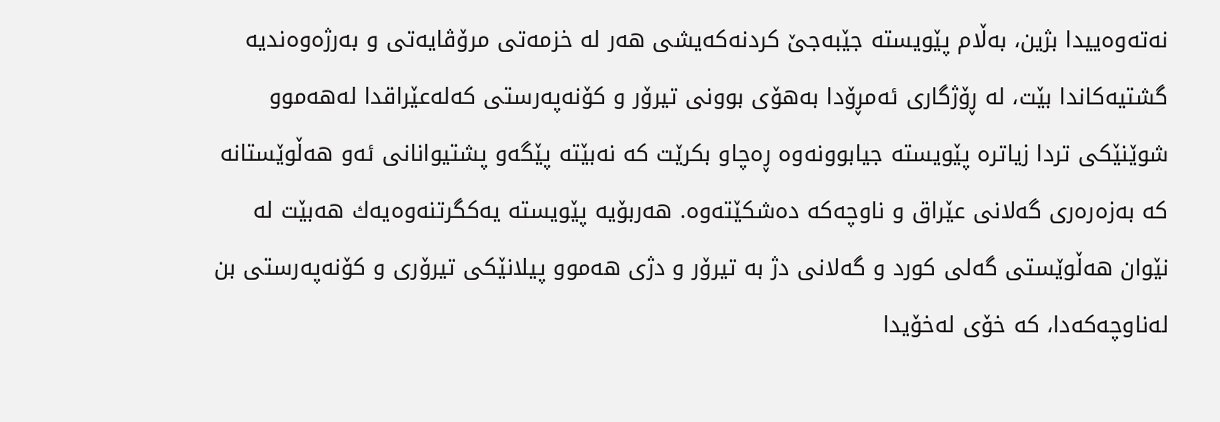نه‌ته‌وه‌ییدا بژین، به‌ڵام پێویسته‌ جێبه‌جێ كردنه‌كه‌یشی هه‌ر له‌ خزمه‌تی مرۆڤایه‌تی و به‌رژه‌وه‌ندیه‌ گشتیه‌كاندا بێت، له‌ ڕۆژگاری ئه‌مڕۆدا به‌هۆی بوونی تیرۆر و كۆنه‌په‌رستی كه‌له‌عێراقدا له‌هه‌موو شوێنێكی تردا زیاتره‌ پێویسته‌ جیابوونه‌وه‌ ڕه‌چاو بكرێت كه‌ نه‌بێته‌ پێگه‌و پشتیوانانی ئه‌و هه‌ڵوێستانه‌ كه‌ به‌زه‌ره‌ری گه‌لانی عێراق و ناوچه‌كه‌ ده‌شكێته‌وه‌. هه‌ربۆیه‌ پێویسته‌ یه‌كگرتنه‌وه‌یه‌ك هه‌بێت له‌ نێوان هه‌ڵوێستی گه‌لی كورد و گه‌لانی دژ به‌ تیرۆر و دژی هه‌موو پیلانێكی تیرۆری و كۆنه‌په‌رستی بن له‌ناوچه‌كه‌دا، كه‌ خۆی له‌خۆیدا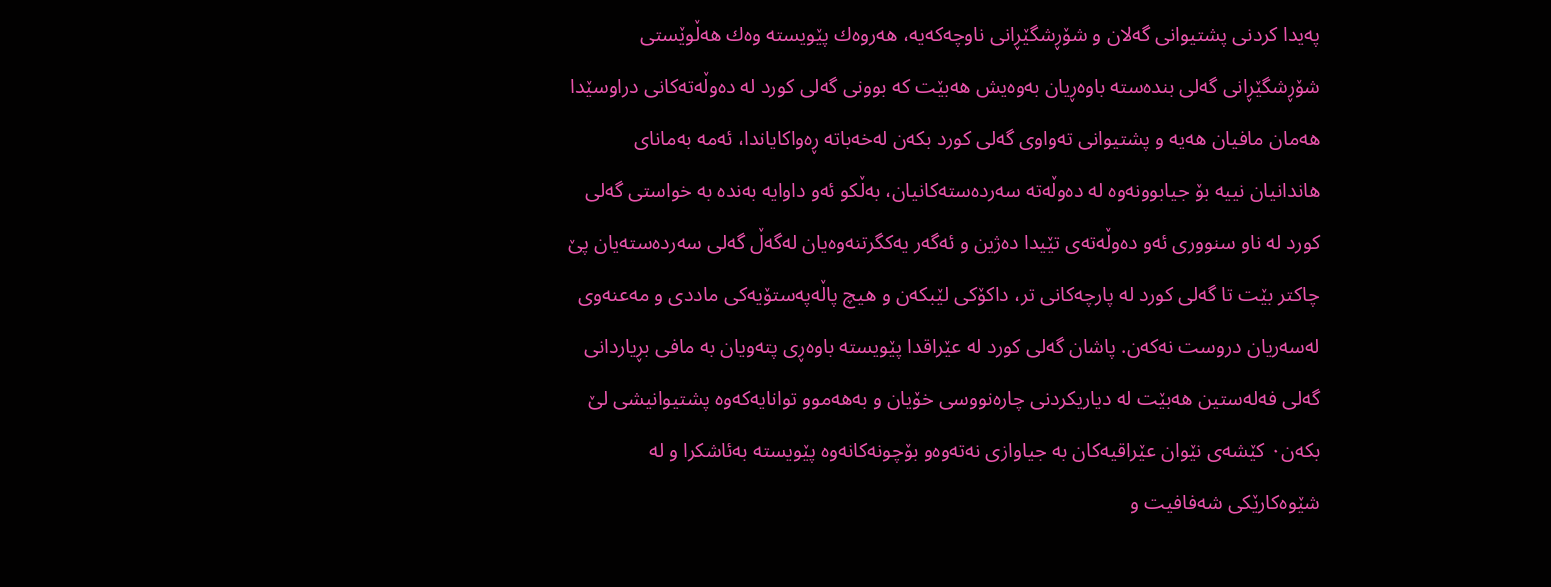په‌یدا كردنی پشتیوانی گه‌لان و شۆڕشگێڕانی ناوچه‌كه‌یه‌، هه‌روه‌ك پێویسته‌ وه‌ك هه‌ڵوێستی شۆڕشگێڕانی گه‌لی بنده‌سته‌ باوه‌ڕیان به‌وه‌یش هه‌بێت كه‌ بوونی گه‌لی كورد له‌ ده‌وڵه‌ته‌كانی دراوسێدا هه‌مان مافیان هه‌یه‌ و پشتیوانی ته‌واوی گه‌لی كورد بكه‌ن له‌خه‌باته‌ ڕه‌واكایاندا، ئه‌مه‌ به‌مانای هاندانیان نییه‌ بۆ جیابوونه‌وه‌ له‌ ده‌وڵه‌ته‌ سه‌رده‌سته‌كانیان، به‌ڵكو ئه‌و داوایه‌ به‌نده‌ به‌ خواستی گه‌لی كورد له‌ ناو سنووری ئه‌و ده‌وڵه‌ته‌ی تێیدا ده‌ژین و ئه‌گه‌ر یه‌كگرتنه‌وه‌یان له‌گه‌ڵ گه‌لی سه‌رده‌سته‌یان پێ چاكتر بێت تا گه‌لی كورد له‌ پارچه‌كانی تر، داكۆكی لێبكه‌ن و هیچ پاڵه‌په‌ستۆیه‌كی ماددی و مه‌عنه‌وی له‌سه‌ریان دروست نه‌كه‌ن. پاشان گه‌لی كورد له‌ عێراقدا پێویسته‌ باوه‌ڕی پته‌ویان به‌ مافی بڕیاردانی گه‌لی فه‌له‌ستین هه‌بێت له‌ دیاریكردنی چاره‌نووسی خۆیان و به‌هه‌موو توانایه‌كه‌وه‌ پشتیوانیشی لێ بكه‌ن٠ كێشه‌ی نێوان عێراقیه‌كان به‌ جیاوازی نه‌ته‌وه‌و بۆچونه‌كانه‌وه‌ پێویسته‌ به‌ئاشكرا و له‌ شێوه‌كارێكی شه‌فافیت و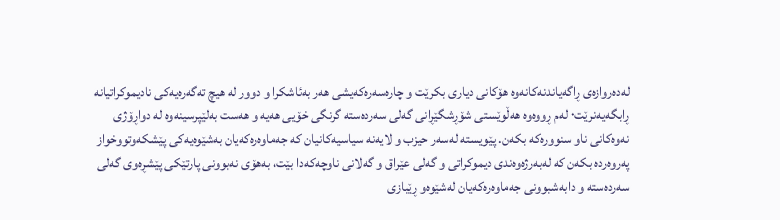له‌ده‌روازه‌ی ڕاگه‌یاندنه‌كانه‌وه‌ هۆكانی دیاری بكرێت و چاره‌سه‌ره‌كه‌یشی هه‌ر به‌ئاشكرا و دوور له‌ هیچ ته‌گه‌ره‌یه‌كی نادیموكراتیانه‌ ڕابگه‌یه‌نرێت٠ له‌م ڕووه‌وه‌ هه‌ڵوێستی شۆڕشگێڕانی گه‌لی سه‌رده‌سته‌ گرنگی خۆیی هه‌یه‌ و هه‌ست به‌لێپرسینه‌وه‌ له‌ دواڕۆژی نه‌وه‌كانی ناو سنووره‌كه‌ بكه‌ن. پێویسته‌ له‌سه‌ر حیزب و لایه‌نه‌ سیاسیه‌كانیان كه‌ جه‌ماوه‌ره‌كه‌یان به‌شێوه‌یه‌كی پێشكه‌وتووخواز په‌روه‌رده‌ بكه‌ن كه‌ له‌به‌رژه‌وه‌ندی دیموكراتی و گه‌لی عێراق و گه‌لانی ناوچه‌كه‌دا بێت، به‌هۆی نه‌بوونی پارتێكی پێشڕه‌وی گه‌لی سه‌رده‌سته‌ و دابه‌شبوونی جه‌ماوه‌ره‌كه‌یان له‌شێوه‌و ڕێبازی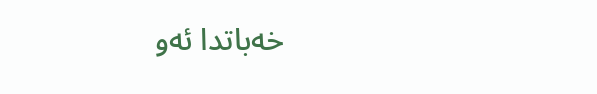خه‌باتدا ئه‌و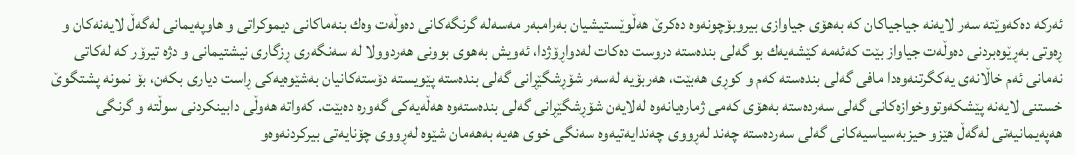ئه‌ركه‌ ده‌كه‌وێته‌ سه‌ر لایه‌نه‌ جیاجیاكان كه‌ به‌هۆی جیاوازی بیروبۆچونه‌وه‌ ده‌كرێ هه‌ڵوێستیشیان به‌رامبه‌ر مه‌سه‌له‌ گرنگه‌كانی ده‌وڵه‌ت وه‌ك بنه‌ماكانی دیموكراتی و هاوپه‌یمانی له‌گه‌ڵ لایه‌نه‌كان و ڕه‌وتی به‌ڕێوه‌بردنی ده‌وڵه‌ت جیاواز بێت كه‌ئه‌مه‌ كێشه‌یه‌ك بو گه‌لی بنده‌سته‌ دروست ده‌كات له‌دواڕۆژدا، ئه‌ویش به‌هوی بوونی هه‌ردوولا له‌ سه‌نگه‌ری ڕزگاری نیشتیمانی و دژه‌ تیرۆر كه‌ له‌كاتی نه‌مانی ئه‌م خاڵانه‌ی یه‌كگرتنه‌وه‌دا مافی گه‌لی بنده‌سته‌ كه‌م و كوڕی هه‌بێت، هه‌ربۆیه‌ له‌سه‌ر شۆڕشگێڕانی گه‌لی بنده‌سته‌ پێویسته‌ دۆسته‌كانیان به‌شێوه‌یه‌كی ڕاست دیاری بكه‌ن، بۆ نمونه‌ پشتگوێ خستنی لایه‌نه‌ پێشكه‌وتووخوازه‌كانی گه‌لی سه‌رده‌سته‌ به‌هۆی كه‌می ژماره‌یانه‌وه‌ له‌لایه‌ن شۆڕشگێڕانی گه‌لی بنده‌سته‌وه‌ هه‌ڵه‌یه‌كی گه‌وره‌ ده‌بێت. كه‌واته‌ هه‌وڵی دابینكردنی سوڵته‌ و گرنگی هه‌په‌یمانیه‌تی له‌گه‌ڵ هێزو حیزبه‌سیاسیه‌كانی گه‌لی سه‌رده‌سته‌ چه‌ند له‌ڕووی چه‌ندایه‌تیه‌وه‌ سه‌نگی خوی هه‌یه‌ به‌هه‌مان شێوه‌ له‌ڕووی چۆنایه‌تی بیركردنه‌وه‌و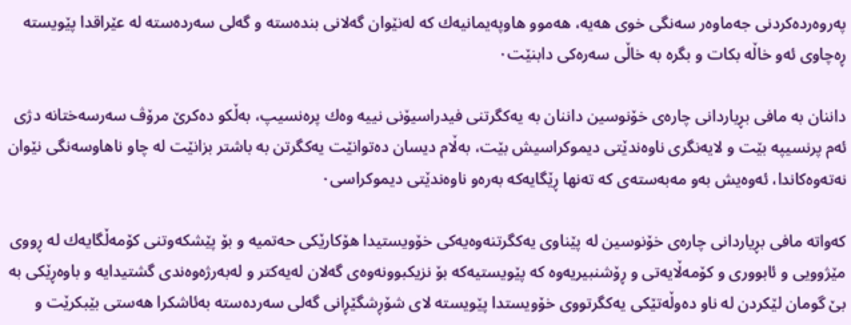په‌روه‌رده‌كردنی جه‌ماوه‌ر سه‌نگی خوی هه‌یه‌، هه‌موو هاوپه‌یمانیه‌ك كه‌ له‌نێوان گه‌لانی بنده‌سته‌ و گه‌لی سه‌رده‌سته‌ له‌ عێراقدا پێویسته‌ ڕه‌چاوی ئه‌و خاڵه‌ بكات و بگره‌ به‌ خاڵی سه‌ره‌كی دابنێت٠

داننان به‌ مافی بڕیاردانی چاره‌ی خۆنوسین داننان به‌ یه‌كگرتنی فیدراسیۆنی نییه‌ وه‌ك پره‌نسیپ، به‌ڵكو ده‌كرێ مرۆڤ سه‌رسه‌ختانه‌ دژی ئه‌م پرنسیپه‌ بێت و لایه‌نگری ناوه‌ندێتی دیموكراسیش بێت، به‌ڵام دیسان ده‌توانێت یه‌كگرتن به‌ باشتر بزانێت له‌ چاو ناهاوسه‌نگی نێوان نه‌ته‌وه‌كاندا، ئه‌وه‌یش به‌و مه‌به‌سته‌ی كه‌ ته‌نها ڕێگایه‌كه‌ به‌ره‌و ناوه‌ندێتی دیموكراسی٠

كه‌واته‌ مافی بڕیاردانی چاره‌ی خۆنوسین له‌ پێناوی یه‌كگرتنه‌وه‌یه‌كی خۆویستیدا هۆكارێكی حه‌تمیه‌ و بۆ پێشكه‌وتنی كۆمه‌ڵگایه‌ك له‌ ڕووی مێژوویی و ئابووری و كۆمه‌ڵایه‌تی و ڕۆشنبیریه‌وه‌ كه‌ پێویستیه‌كه‌ بۆ نزیكبوونه‌وه‌ی گه‌لان له‌یه‌كتر و له‌به‌رژه‌وه‌ندی گشتیدایه‌ و باوه‌ڕێكی به‌ بێ گومان لێكردن له‌ ناو ده‌وڵه‌تێكی یه‌كگرتووی خۆویستدا پێویسته‌ لای شۆڕشگێڕانی گه‌لی سه‌رده‌سته‌ به‌ئاشكرا هه‌ستی بێبكرێت و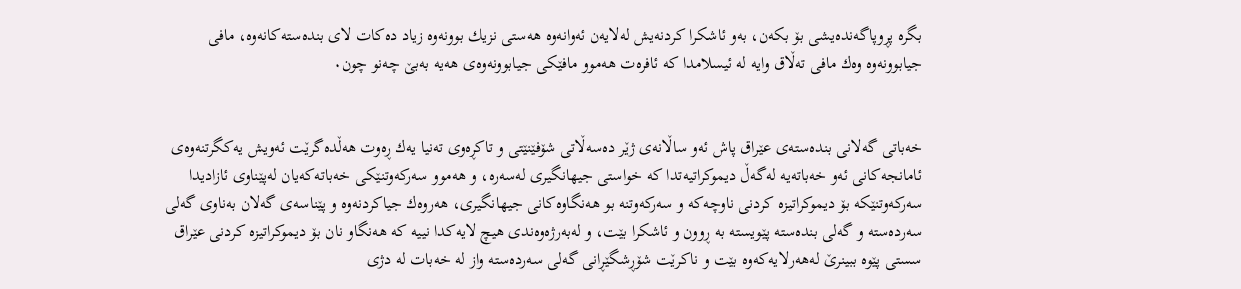بگره‌ پڕوپاگه‌نده‌یشی بۆ بكه‌ن، به‌و ئاشكرا كردنه‌یش له‌لایه‌ن ئه‌وانه‌وه‌ هه‌ستی نزیك بوونه‌وه‌ زیاد ده‌كات لای بنده‌سته‌كانه‌وه‌، مافی جیابوونه‌وه‌ وه‌ك مافی ته‌ڵاق وایه‌ له‌ ئیسلامدا كه‌ ئافره‌ت هه‌موو مافێكی جیابوونه‌وه‌ی هه‌یه‌ به‌بێ چه‌نو چون٠


خه‌باتی گه‌لانی بنده‌سته‌ی عێراق پاش ئه‌و ساڵانه‌ی ژێر ده‌سه‌ڵاتی شۆفێنێتی و تاكڕه‌وی ته‌نیا یه‌ك ڕه‌وت هه‌ڵده‌گرێت ئه‌ویش یه‌كگرتنه‌وه‌ی ئامانجه‌كانی ئه‌و خه‌باته‌یه‌ له‌گه‌ڵ دیموكراتیه‌تدا كه‌ خواستی جیهانگیری له‌سه‌ره‌، و هه‌موو سه‌ركه‌وتنێكی خه‌باته‌كه‌یان له‌پێناوی ئازادیدا سه‌ركه‌وتنێكه‌ بۆ دیموكراتیزه‌ كردنی ناوچه‌كه‌ و سه‌ركه‌وتنه‌ بو هه‌نگاوه‌كانی جیهانگیری، هه‌روه‌ك جیاكردنه‌وه‌ و پێناسه‌ی گه‌لان به‌ناوی گه‌لی سه‌رده‌سته‌ و گه‌لی بنده‌سته‌ پێویسته‌ به‌ ڕوون و ئاشكرا بێت، و له‌به‌رژه‌وه‌ندی هیچ لایه‌كدا نییه‌ كه‌ هه‌نگاو نان بۆ دیموكراتیزه‌ كردنی عێراق سستی پێوه‌ ببینرێ له‌هه‌رلایه‌كه‌وه‌ بێت و ناكرێت شۆڕشگێڕانی گه‌لی سه‌رده‌سته‌ واز له‌ خه‌بات له‌ دژی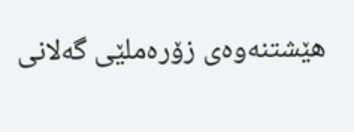هێشتنه‌وه‌ی زۆره‌ملێی گه‌لانی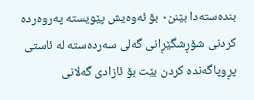بنده‌سته‌دا بێنن٠ بۆ ئه‌وه‌یش پێویسته‌ په‌روه‌رده‌ كردنی شۆڕشگێڕانی گه‌لی سه‌رده‌سته‌ له‌ ئاستی پڕوپاگه‌نده‌ كردن بێت بۆ ئازادی گه‌لانی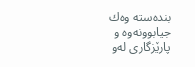بنده‌سته‌ وه‌ك جیابوونه‌وه‌ و پارێزگاری له‌و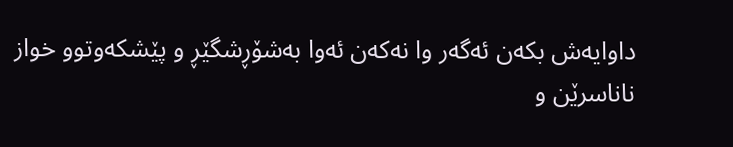داوایه‌ش بكه‌ن ئه‌گه‌ر وا نه‌كه‌ن ئه‌وا به‌شۆڕشگێڕ و پێشكه‌وتوو خواز ناناسرێن و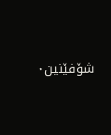شۆفێنین٠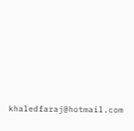khaledfaraj@hotmail.com